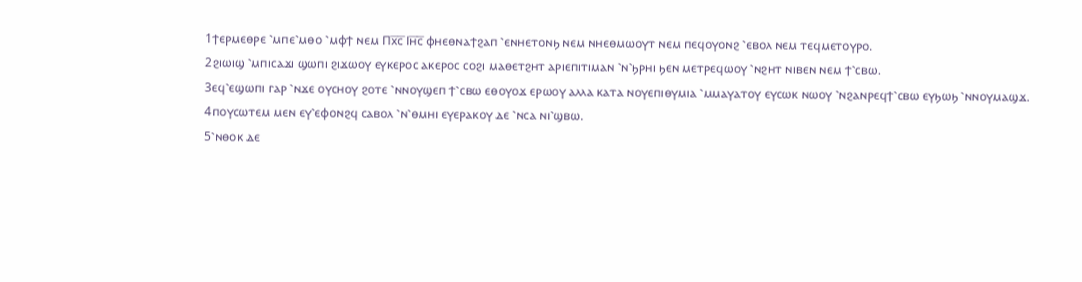1ϯⲉⲣⲙⲉⲑⲣⲉ ⳿ⲙⲡⲉ⳿ⲙⲑⲟ ⳿ⲙⲫϯ ⲛⲉⲙ Ⲡⲭ̅ⲥ̅ Ⲓⲏ̅ⲥ̅ ⲫⲏⲉⲑⲛⲁϯϩⲁⲡ ⳿ⲉⲛⲏⲉⲧⲟⲛϧ ⲛⲉⲙ ⲛⲏⲉⲑⲙⲱⲟⲩⲧ ⲛⲉⲙ ⲡⲉϥⲟⲩⲟⲛϩ ⳿ⲉⲃⲟⲗ ⲛⲉⲙ ⲧⲉϥⲙⲉⲧⲟⲩⲣⲟ.
2ϩⲓⲱⲓϣ ⳿ⲙⲡⲓⲥⲁϫⲓ ϣⲱⲡⲓ ϩⲓϫⲱⲟⲩ ⲉⲩⲕⲉⲣⲟⲥ ⲁⲕⲉⲣⲟⲥ ⲥⲟϩⲓ ⲙⲁⲑⲉⲧϩⲏⲧ ⲁⲣⲓⲉⲡⲓⲧⲓⲙⲁⲛ ⳿ⲛ⳿ϧⲣⲏⲓ ϧⲉⲛ ⲙⲉⲧⲣⲉϥⲱⲟⲩ ⳿ⲛϩⲏⲧ ⲛⲓⲃⲉⲛ ⲛⲉⲙ ϯ⳿ⲥⲃⲱ.
3ⲉϥ⳿ⲉϣⲱⲡⲓ ⲅⲁⲣ ⳿ⲛϫⲉ ⲟⲩⲥⲏⲟⲩ ϩⲟⲧⲉ ⳿ⲛⲛⲟⲩϣⲉⲡ ϯ⳿ⲥⲃⲱ ⲉⲑⲟⲩⲟϫ ⲉⲣⲱⲟⲩ ⲁⲗⲗⲁ ⲕⲁⲧⲁ ⲛⲟⲩⲉⲡⲓⲑⲩⲙⲓⲁ ⳿ⲙⲙⲁⲩⲁⲧⲟⲩ ⲉⲩⲥⲱⲕ ⲛⲱⲟⲩ ⳿ⲛϩⲁⲛⲣⲉϥϯ⳿ⲥⲃⲱ ⲉⲩϧⲱϧ ⳿ⲛⲛⲟⲩⲙⲁϣϫ.
4ⲡⲟⲩⲥⲱⲧⲉⲙ ⲙⲉⲛ ⲉⲩ⳿ⲉⲫⲟⲛϩϥ ⲥⲁⲃⲟⲗ ⳿ⲛ⳿ⲑⲙⲏⲓ ⲉⲩⲉⲣⲁⲕⲟⲩ ⲇⲉ ⳿ⲛⲥⲁ ⲛⲓ⳿ϣⲃⲱ.
5⳿ⲛⲑⲟⲕ ⲇⲉ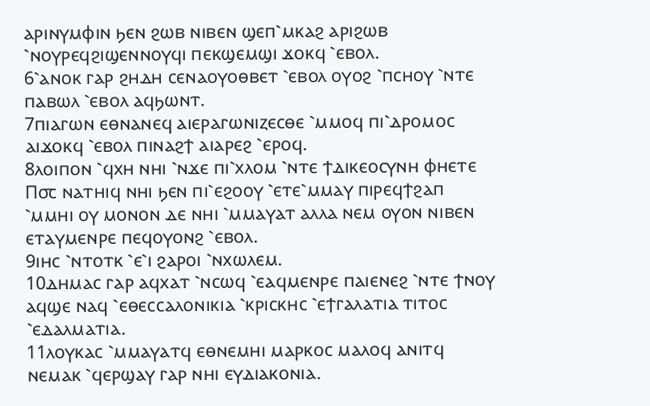ⲁⲣⲓⲛⲩⲙⲫⲓⲛ ϧⲉⲛ ϩⲱⲃ ⲛⲓⲃⲉⲛ ϣⲉⲡ⳿ⲙⲕⲁϩ ⲁⲣⲓϩⲱⲃ ⳿ⲛⲟⲩⲣⲉϥϩⲓϣⲉⲛⲛⲟⲩϥⲓ ⲡⲉⲕϣⲉⲙϣⲓ ϫⲟⲕϥ ⳿ⲉⲃⲟⲗ.
6⳿ⲁⲛⲟⲕ ⲅⲁⲣ ϩⲏⲇⲏ ⲥⲉⲛⲁⲟⲩⲟⲑⲃⲉⲧ ⳿ⲉⲃⲟⲗ ⲟⲩⲟϩ ⳿ⲡⲥⲏⲟⲩ ⳿ⲛⲧⲉ ⲡⲁⲃⲱⲗ ⳿ⲉⲃⲟⲗ ⲁϥϧⲱⲛⲧ.
7ⲡⲓⲁⲅⲱⲛ ⲉⲑⲛⲁⲛⲉϥ ⲁⲓⲉⲣⲁⲅⲱⲛⲓⲍⲉⲥⲑⲉ ⳿ⲙⲙⲟϥ ⲡⲓ⳿ⲇⲣⲟⲙⲟⲥ ⲁⲓϫⲟⲕϥ ⳿ⲉⲃⲟⲗ ⲡⲓⲛⲁϩϯ ⲁⲓⲁⲣⲉϩ ⳿ⲉⲣⲟϥ.
8ⲗⲟⲓⲡⲟⲛ ⳿ϥⲭⲏ ⲛⲏⲓ ⳿ⲛϫⲉ ⲡⲓ⳿ⲭⲗⲟⲙ ⳿ⲛⲧⲉ ϯⲇⲓⲕⲉⲟⲥⲩⲛⲏ ⲫⲏⲉⲧⲉ Ⲡ⳪ ⲛⲁⲧⲏⲓϥ ⲛⲏⲓ ϧⲉⲛ ⲡⲓ⳿ⲉϩⲟⲟⲩ ⳿ⲉⲧⲉ⳿ⲙⲙⲁⲩ ⲡⲓⲣⲉϥϯϩⲁⲡ ⳿ⲙⲙⲏⲓ ⲟⲩ ⲙⲟⲛⲟⲛ ⲇⲉ ⲛⲏⲓ ⳿ⲙⲙⲁⲩⲁⲧ ⲁⲗⲗⲁ ⲛⲉⲙ ⲟⲩⲟⲛ ⲛⲓⲃⲉⲛ ⲉⲧⲁⲩⲙⲉⲛⲣⲉ ⲡⲉϥⲟⲩⲟⲛϩ ⳿ⲉⲃⲟⲗ.
9ⲓⲏⲥ ⳿ⲛⲧⲟⲧⲕ ⳿ⲉ⳿ⲓ ϩⲁⲣⲟⲓ ⳿ⲛⲭⲱⲗⲉⲙ.
10ⲇⲏⲙⲁⲥ ⲅⲁⲣ ⲁϥⲭⲁⲧ ⳿ⲛⲥⲱϥ ⳿ⲉⲁϥⲙⲉⲛⲣⲉ ⲡⲁⲓⲉⲛⲉϩ ⳿ⲛⲧⲉ ϯⲛⲟⲩ ⲁϥϣⲉ ⲛⲁϥ ⳿ⲉⲑⲉⲥⲥⲁⲗⲟⲛⲓⲕⲓⲁ ⳿ⲕⲣⲓⲥⲕⲏⲥ ⳿ⲉϯⲅⲁⲗⲁⲧⲓⲁ ⲧⲓⲧⲟⲥ ⳿ⲉⲇⲁⲗⲙⲁⲧⲓⲁ.
11ⲗⲟⲩⲕⲁⲥ ⳿ⲙⲙⲁⲩⲁⲧϥ ⲉⲑⲛⲉⲙⲏⲓ ⲙⲁⲣⲕⲟⲥ ⲙⲁⲗⲟϥ ⲁⲛⲓⲧϥ ⲛⲉⲙⲁⲕ ⳿ϥⲉⲣϣⲁⲩ ⲅⲁⲣ ⲛⲏⲓ ⲉⲩⲇⲓⲁⲕⲟⲛⲓⲁ.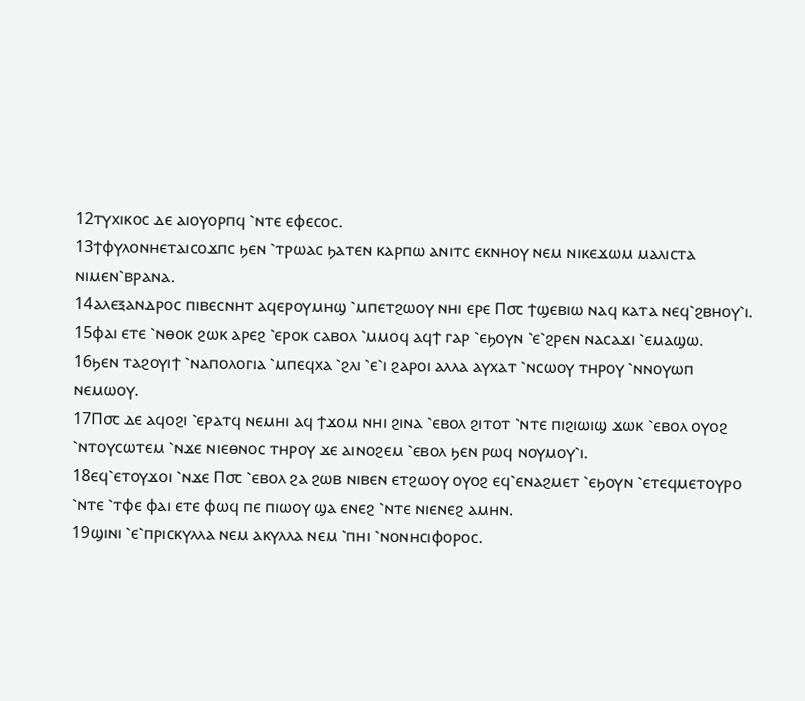12ⲧⲩⲭⲓⲕⲟⲥ ⲇⲉ ⲁⲓⲟⲩⲟⲣⲡϥ ⳿ⲛⲧⲉ ⲉⲫⲉⲥⲟⲥ.
13ϯⲫⲩⲗⲟⲛⲏⲉⲧⲁⲓⲥⲟϫⲡⲥ ϧⲉⲛ ⳿ⲧⲣⲱⲁⲥ ϧⲁⲧⲉⲛ ⲕⲁⲣⲡⲱ ⲁⲛⲓⲧⲥ ⲉⲕⲛⲏⲟⲩ ⲛⲉⲙ ⲛⲓⲕⲉϫⲱⲙ ⲙⲁⲗⲓⲥⲧⲁ ⲛⲓⲙⲉⲛ⳿ⲃⲣⲁⲛⲁ.
14ⲁⲗⲉⲝⲁⲛⲇⲣⲟⲥ ⲡⲓⲃⲉⲥⲛⲏⲧ ⲁϥⲉⲣⲟⲩⲙⲏϣ ⳿ⲙⲡⲉⲧϩⲱⲟⲩ ⲛⲏⲓ ⲉⲣⲉ Ⲡ⳪ ϯϣⲉⲃⲓⲱ ⲛⲁϥ ⲕⲁⲧⲁ ⲛⲉϥ⳿ϩⲃⲏⲟⲩ⳿ⲓ.
15ⲫⲁⲓ ⲉⲧⲉ ⳿ⲛⲑⲟⲕ ϩⲱⲕ ⲁⲣⲉϩ ⳿ⲉⲣⲟⲕ ⲥⲁⲃⲟⲗ ⳿ⲙⲙⲟϥ ⲁϥϯ ⲅⲁⲣ ⳿ⲉϧⲟⲩⲛ ⳿ⲉ⳿ϩⲣⲉⲛ ⲛⲁⲥⲁϫⲓ ⳿ⲉⲙⲁϣⲱ.
16ϧⲉⲛ ⲧⲁϩⲟⲩⲓϯ ⳿ⲛⲁⲡⲟⲗⲟⲅⲓⲁ ⳿ⲙⲡⲉϥⲭⲁ ⳿ϩⲗⲓ ⳿ⲉ⳿ⲓ ϩⲁⲣⲟⲓ ⲁⲗⲗⲁ ⲁⲩⲭⲁⲧ ⳿ⲛⲥⲱⲟⲩ ⲧⲏⲣⲟⲩ ⳿ⲛⲛⲟⲩⲱⲡ ⲛⲉⲙⲱⲟⲩ.
17Ⲡ⳪ ⲇⲉ ⲁϥⲟϩⲓ ⳿ⲉⲣⲁⲧϥ ⲛⲉⲙⲏⲓ ⲁϥ ϯϫⲟⲙ ⲛⲏⲓ ϩⲓⲛⲁ ⳿ⲉⲃⲟⲗ ϩⲓⲧⲟⲧ ⳿ⲛⲧⲉ ⲡⲓϩⲓⲱⲓϣ ϫⲱⲕ ⳿ⲉⲃⲟⲗ ⲟⲩⲟϩ ⳿ⲛⲧⲟⲩⲥⲱⲧⲉⲙ ⳿ⲛϫⲉ ⲛⲓⲉⲑⲛⲟⲥ ⲧⲏⲣⲟⲩ ϫⲉ ⲁⲓⲛⲟϩⲉⲙ ⳿ⲉⲃⲟⲗ ϧⲉⲛ ⲣⲱϥ ⲛⲟⲩⲙⲟⲩ⳿ⲓ.
18ⲉϥ⳿ⲉⲧⲟⲩϫⲟⲓ ⳿ⲛϫⲉ Ⲡ⳪ ⳿ⲉⲃⲟⲗ ϩⲁ ϩⲱⲃ ⲛⲓⲃⲉⲛ ⲉⲧϩⲱⲟⲩ ⲟⲩⲟϩ ⲉϥ⳿ⲉⲛⲁϩⲙⲉⲧ ⳿ⲉϧⲟⲩⲛ ⳿ⲉⲧⲉϥⲙⲉⲧⲟⲩⲣⲟ ⳿ⲛⲧⲉ ⳿ⲧⲫⲉ ⲫⲁⲓ ⲉⲧⲉ ⲫⲱϥ ⲡⲉ ⲡⲓⲱⲟⲩ ϣⲁ ⲉⲛⲉϩ ⳿ⲛⲧⲉ ⲛⲓⲉⲛⲉϩ ⲁⲙⲏⲛ.
19ϣⲓⲛⲓ ⳿ⲉ⳿ⲡⲣⲓⲥⲕⲩⲗⲗⲁ ⲛⲉⲙ ⲁⲕⲩⲗⲗⲁ ⲛⲉⲙ ⳿ⲡⲏⲓ ⳿ⲛⲟⲛⲏⲥⲓⲫⲟⲣⲟⲥ.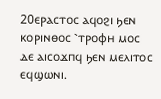20ⲉⲣⲁⲥⲧⲟⲥ ⲁϥⲟϩⲓ ϧⲉⲛ ⲕⲟⲣⲓⲛⲑⲟⲥ ⳿ⲧⲣⲟⲫⲏ ⲙⲟⲥ ⲇⲉ ⲁⲓⲥⲟϫⲡϥ ϧⲉⲛ ⲙⲉⲗⲓⲧⲟⲥ ⲉϥϣⲱⲛⲓ.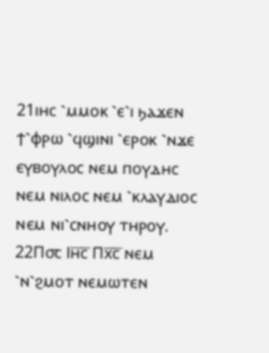21ⲓⲏⲥ ⳿ⲙⲙⲟⲕ ⳿ⲉ⳿ⲓ ϧⲁϫⲉⲛ ϯ⳿ⲫⲣⲱ ⳿ϥϣⲓⲛⲓ ⳿ⲉⲣⲟⲕ ⳿ⲛϫⲉ ⲉⲩⲃⲟⲩⲗⲟⲥ ⲛⲉⲙ ⲡⲟⲩⲇⲏⲥ ⲛⲉⲙ ⲛⲓⲗⲟⲥ ⲛⲉⲙ ⳿ⲕⲗⲁⲩⲇⲓⲟⲥ ⲛⲉⲙ ⲛⲓ⳿ⲥⲛⲏⲟⲩ ⲧⲏⲣⲟⲩ.
22Ⲡ⳪ Ⲓⲏ̅ⲥ̅ Ⲡⲭ̅ⲥ̅ ⲛⲉⲙ ⳿ⲛ⳿ϩⲙⲟⲧ ⲛⲉⲙⲱⲧⲉⲛ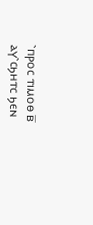⳿ⲡⲣⲟⲥ ⲧⲓⲙⲟⲑ ⲃ̅ ⲁⲩ⳿ⲥϧⲏⲧⲥ ϧⲉⲛ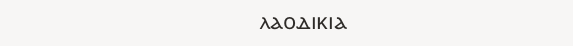ⲗⲁⲟⲇⲓⲕⲓⲁ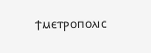ϯⲙⲉⲧⲣⲟⲡⲟⲗⲓⲥ